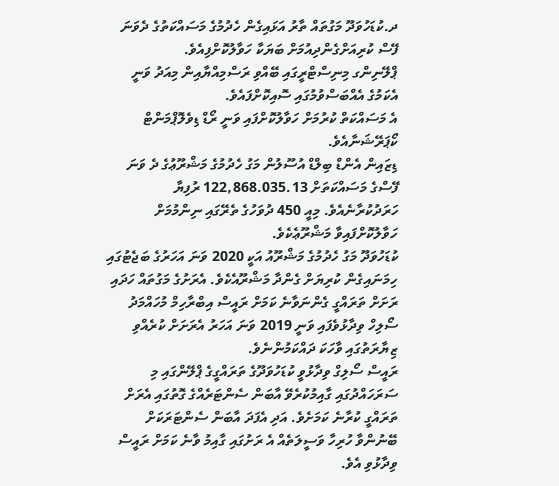ދ.ކުޑަހުވަދޫ މަގުތައް ތާރު އަޅައިގެން ހެދުމުގެ މަސައްކަތުގެ ދެވަނަ ފޭސް ކުރިއަށްގެންދިއުމަށް ބަޔަކާ ހަވާލުކޮށްފިއެވެ.
ޕްލޭނިންގ މިނިސްޓްރީގައި ބޭއްވި ރަސްމިއްޔާއިން މިއަދު ވަނީ އެކަމުގެ އެއްބަސްވުމުގައި ސޮއިކޮށްފައެވެ.
އެ މަސައްކަތް ކުރުމަށް ހަވާލުކޮށްފައި ވަނީ ރޯޑް ޑިވެލޮޕްމަންޓް ކޯޕަރޭޝަނާއެވެ.
ޑިޒައިން އެންޑް ބިލްޑް އުސޫލުން މަގު ހެދުމުގެ މަޝްރޫޢުގެ ދެ ވަނަ ފޭސްގެ މަސައްކަތަށް 122,868.035.13 ރުފިޔާ ހަރަދުކުރާނެއެވެ. މިއީ 450 ދުވަހުގެ ތެރޭގައި ނިންމުމަށް ހަވާލުކޮށްފައިވާ މަޝްރޫޢެކެވެ.
ކުޑަހުވަދޫ މަގު ހެދުމުގެ މަޝްރޫއު އަކީ 2020 ވަނަ އަހަރުގެ ބަޖެޓުގައި ހިމަނައިގެން ކުރިޔަށް ގެންދާ މަޝްރޫއެކެވެ. އެރަށުގެ މަގުތައް ހަދައި ރަށަށް ތަރައްގީ ގެންނަވާނެ ކަމަށް ރައީސް އިބްރާހިމް މުހައްމަދު ސޯލިހް ވިދާޅުވެފައި ވަނީ 2019 ވަނަ އަހަރު އެރަށަށް ކުރެއްވި ޒިޔާރަތުގައި ވާހަކަ ދައްކަމުންނެވެ.
ރައީސް ސޯލިގް ވިދާޅުވީ ކުޑަހުވަދޫގެ ތަރައްގީގެ ޕްލޭންގައި މި ސަރަހައްދުގައި ގާއިމުކުރެވޭ އާބަން ސެންޓަރެއްގެ ގޮތުގައި އެރަށް ތަރައްގީ ކުރާނެ ކަމަށެވެ. އަދި އެފަދަ އާބަން ސެންޓަރަކަށް ބޭނުންވާ ހުރިހާ ވަސީލަތެއް އެ ރަށުގައި ގާއިމު ވާނެ ކަމަށް ރައީސް ވިދާޅުވި އެވެ.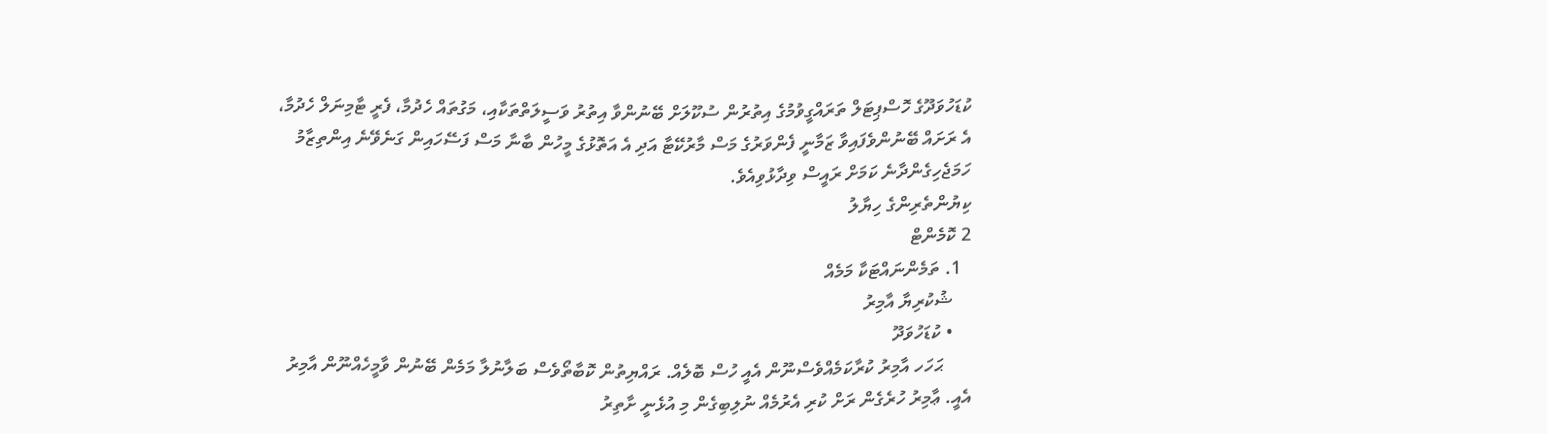ކުޑަހުވަދޫގެ ހޮސްޕިޓަލް ތަރައްގީވުމުގެ އިތުރުން ސުކޫލަށް ބޭނުންވާ އިތުރު ވަސީލަތްތަކާއި، މަގުތައް ހެދުމާ، ފެރީ ޓާމިނަލް ހެދުމާ، އެ ރަށައް ބޭނުންވެފައިވާ ޒަމާނީ ފެންވަރުގެ މަސް މާރުކޭޓާ އަދި އެ އަތޮޅުގެ މީހުން ބާނާ މަސް ފަސޭހައިން ގަނެވޭނެ އިންތިޒާމު ހަމަޖެހިގެންދާނެ ކަމަށް ރައީސް ވިދާޅުވިއެވެ.
ކިޔުންތެރިންގެ ހިޔާލު
2 ކޮމެންޓް
  1. ތަމެންނައްޓަކާ މަމެއް
    ޝުކުރިޔާ އާމިރު
    • ކުޑަހުވަދޫ
      ޙަހަހ އާމިރު ކުރާކަމެއްވެސްނޫން އެއީ ހުސް ބޮލެއް. ރައްޔިތުން ކޮބާތޯވެސް ބަލާނުލާ މަމެން ބޭނުން ވާމީހެއްނޫން އާމިރު އެއީ. ޢާމިރު ހުރެގެން ރަށް ކުރި އެރުމެއް ނުލިބިގެން މި އުޅެނީ ށާތިރު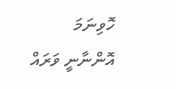ހޮވިނަމަ އޮންނާނީ ވަރައް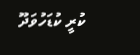ކުރީ ކުޑަހުވަދޫ